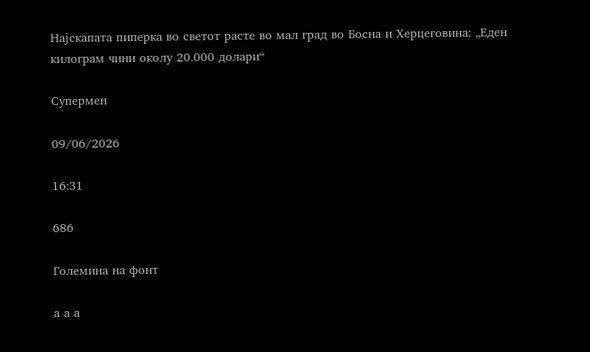Најскапата пиперка во светот расте во мал град во Босна и Херцеговина: „Еден килограм чини околу 20.000 долари“

Супермен

09/06/2026

16:31

686

Големина на фонт

а а а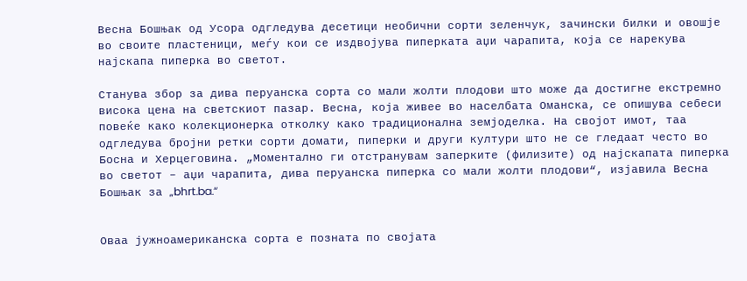Весна Бошњак од Усора одгледува десетици необични сорти зеленчук, зачински билки и овошје во своите пластеници, меѓу кои се издвојува пиперката аџи чарапита, која се нарекува најскапа пиперка во светот.

Станува збор за дива перуанска сорта со мали жолти плодови што може да достигне екстремно висока цена на светскиот пазар. Весна, која живее во населбата Оманска, се опишува себеси повеќе како колекционерка отколку како традиционална земјоделка. На својот имот, таа одгледува бројни ретки сорти домати, пиперки и други култури што не се гледаат често во Босна и Херцеговина. „Моментално ги отстранувам заперките (филизите) од најскапата пиперка во светот – аџи чарапита, дива перуанска пиперка со мали жолти плодови“, изјавила Весна Бошњак за „bhrt.ba.“


Оваа јужноамериканска сорта е позната по својата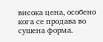висока цена, особено кога се продава во сушена форма.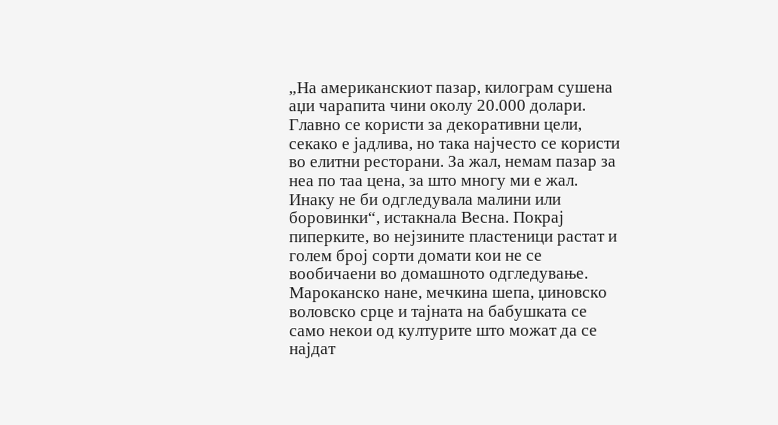„На американскиот пазар, килограм сушена аџи чарапита чини околу 20.000 долари. Главно се користи за декоративни цели, секако е јадлива, но така најчесто се користи во елитни ресторани. За жал, немам пазар за неа по таа цена, за што многу ми е жал. Инаку не би одгледувала малини или боровинки“, истакнала Весна. Покрај пиперките, во нејзините пластеници растат и голем број сорти домати кои не се вообичаени во домашното одгледување. Мароканско нане, мечкина шепа, џиновско воловско срце и тајната на бабушката се само некои од културите што можат да се најдат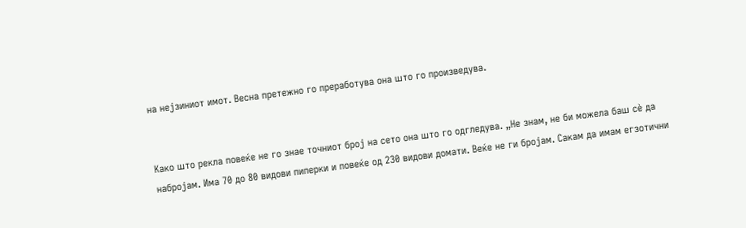на нејзиниот имот. Весна претежно го преработува она што го произведува.


Како што рекла повеќе не го знае точниот број на сето она што го одгледува. „Не знам, не би можела баш сè да набројам. Има 70 до 80 видови пиперки и повеќе од 230 видови домати. Веќе не ги бројам. Сакам да имам егзотични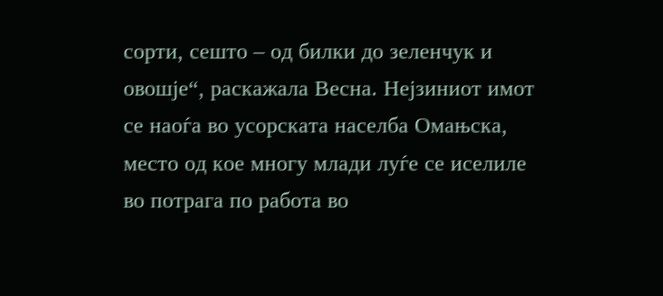сорти, сешто – од билки до зеленчук и овошје“, раскажала Весна. Нејзиниот имот се наоѓа во усорската населба Омањска, место од кое многу млади луѓе се иселиле во потрага по работа во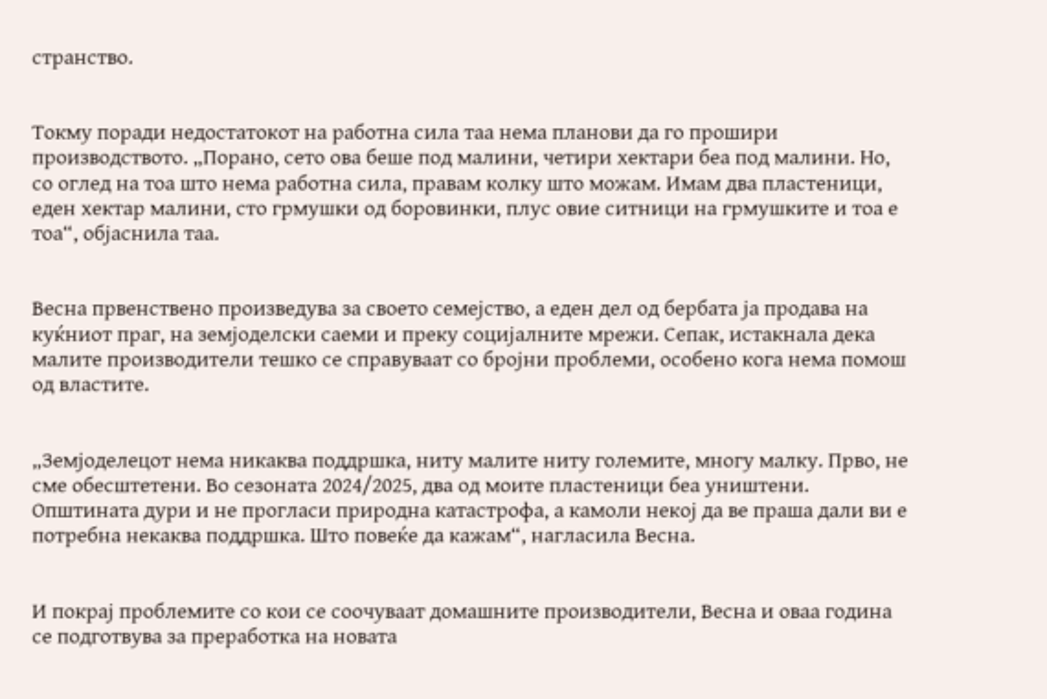странство.


Токму поради недостатокот на работна сила таа нема планови да го прошири производството. „Порано, сето ова беше под малини, четири хектари беа под малини. Но, со оглед на тоа што нема работна сила, правам колку што можам. Имам два пластеници, еден хектар малини, сто грмушки од боровинки, плус овие ситници на грмушките и тоа е тоа“, објаснила таа.


Весна првенствено произведува за своето семејство, а еден дел од бербата ја продава на куќниот праг, на земјоделски саеми и преку социјалните мрежи. Сепак, истакнала дека малите производители тешко се справуваат со бројни проблеми, особено кога нема помош од властите.


„Земјоделецот нема никаква поддршка, ниту малите ниту големите, многу малку. Прво, не сме обесштетени. Во сезоната 2024/2025, два од моите пластеници беа уништени. Општината дури и не прогласи природна катастрофа, а камоли некој да ве праша дали ви е потребна некаква поддршка. Што повеќе да кажам“, нагласила Весна.


И покрај проблемите со кои се соочуваат домашните производители, Весна и оваа година се подготвува за преработка на новата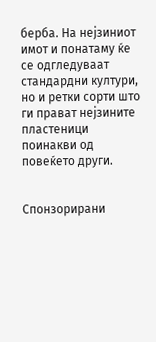берба. На нејзиниот имот и понатаму ќе се одгледуваат стандардни култури, но и ретки сорти што ги прават нејзините пластеници поинакви од повеќето други.


Спонзорирани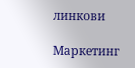линкови

Маркетинг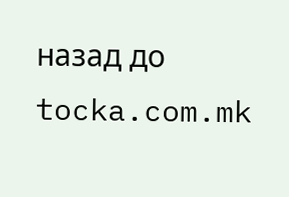назад до tocka.com.mk